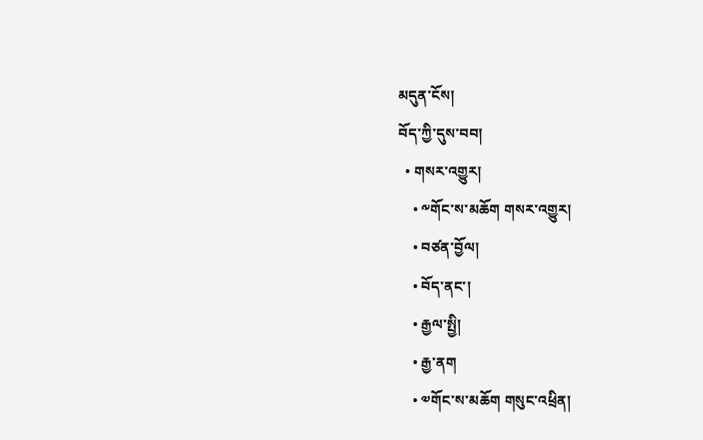མདུན་ངོས།
བོད་ཀྱི་དུས་བབ།
  • གསར་འགྱུར།
    • ༸གོང་ས་མཆོག གསར་འགྱུར།
    • བཙན་བྱོལ།
    • བོད་ནང་།
    • རྒྱལ་སྤྱི།
    • རྒྱ་ནག
    • ༧གོང་ས་མཆོག གསུང་འཕྲིན།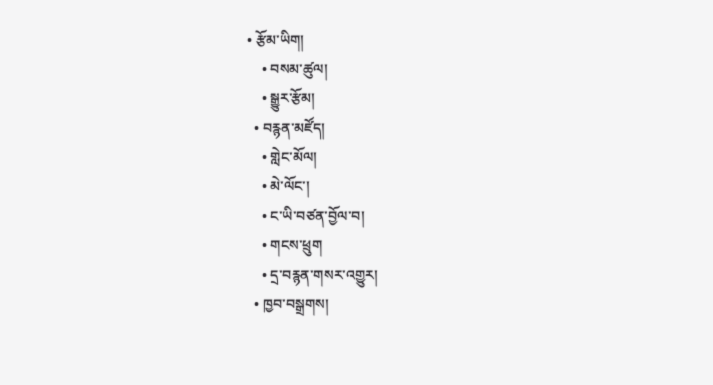• རྩོམ་ཡིག།
    • བསམ་ཚུལ།
    • སྒྱུར་རྩོམ།
  • བརྙན་མཛོད།
    • གླེང་མོལ།
    • མེ་ལོང་།
    • ང་ཡི་བཙན་བྱོལ་བ།
    • གངས་ཕྲུག
    • དྲ་བརྙན་གསར་འགྱུར།
  • ཁྱབ་བསྒྲགས།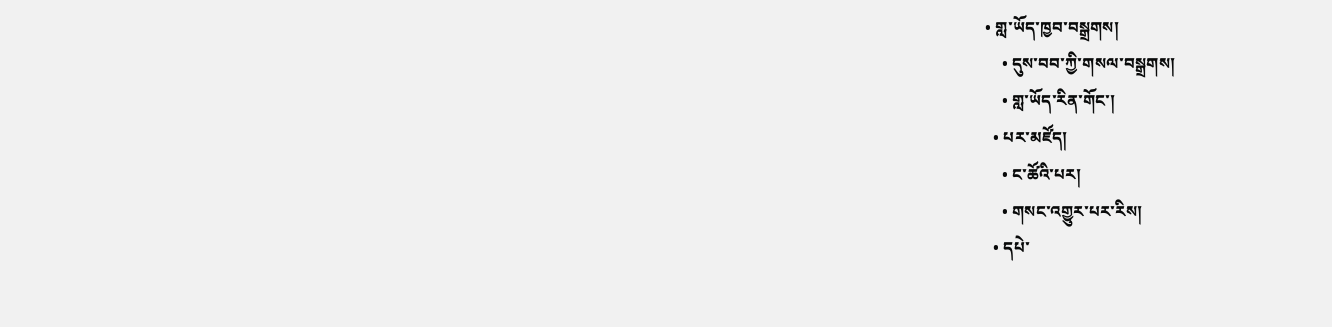• གླ་ཡོད་ཁྱབ་བསྒྲགས།
    • དུས་བབ་ཀྱི་གསལ་བསྒྲགས།
    • གླ་ཡོད་རིན་གོང་།
  • པར་མཛོད།
    • ང་ཚོའི་པར།
    • གསང་འགྱུར་པར་རིས།
  • དཔེ་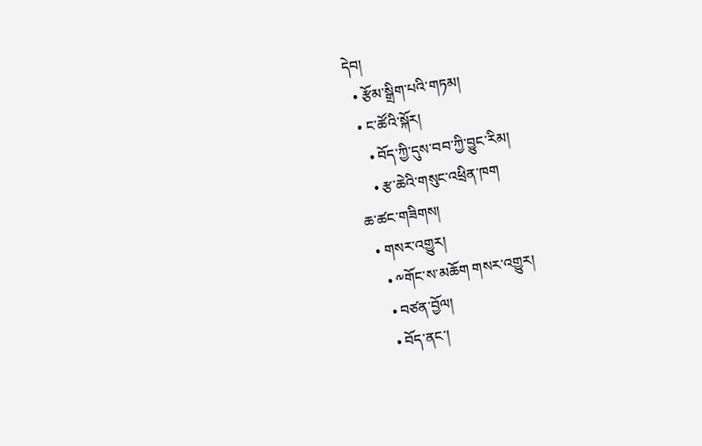དེབ།
  • རྩོམ་སྒྲིག་པའི་གཏམ།
  • ང་ཚོའི་སྐོར།
    • བོད་ཀྱི་དུས་བབ་ཀྱི་བྱུང་རིམ།
    • རྩ་ཆེའི་གསུང་འཕྲིན་ཁག
ཆ་ཚང་གཟིགས།
  • གསར་འགྱུར།
    • ༸གོང་ས་མཆོག གསར་འགྱུར།
    • བཙན་བྱོལ།
    • བོད་ནང་།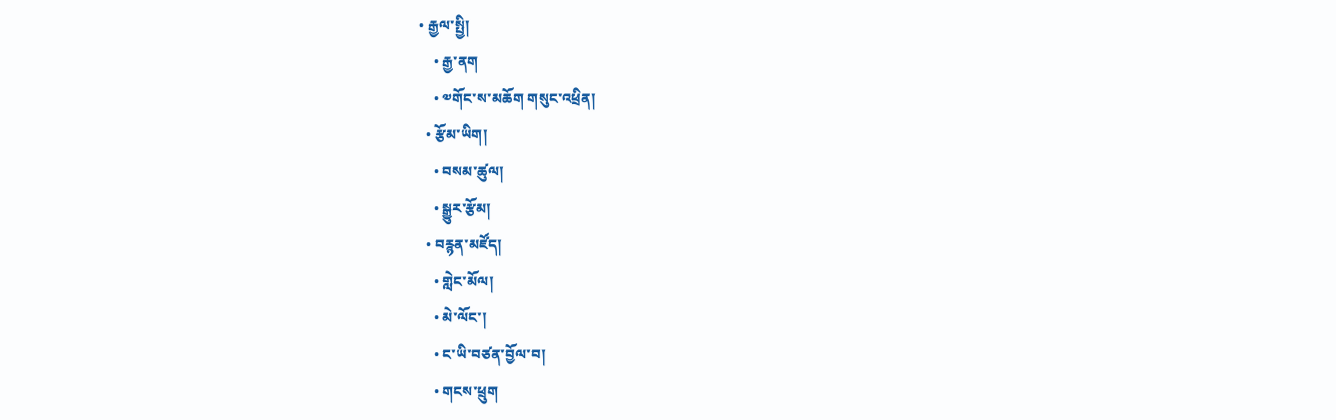• རྒྱལ་སྤྱི།
    • རྒྱ་ནག
    • ༧གོང་ས་མཆོག གསུང་འཕྲིན།
  • རྩོམ་ཡིག།
    • བསམ་ཚུལ།
    • སྒྱུར་རྩོམ།
  • བརྙན་མཛོད།
    • གླེང་མོལ།
    • མེ་ལོང་།
    • ང་ཡི་བཙན་བྱོལ་བ།
    • གངས་ཕྲུག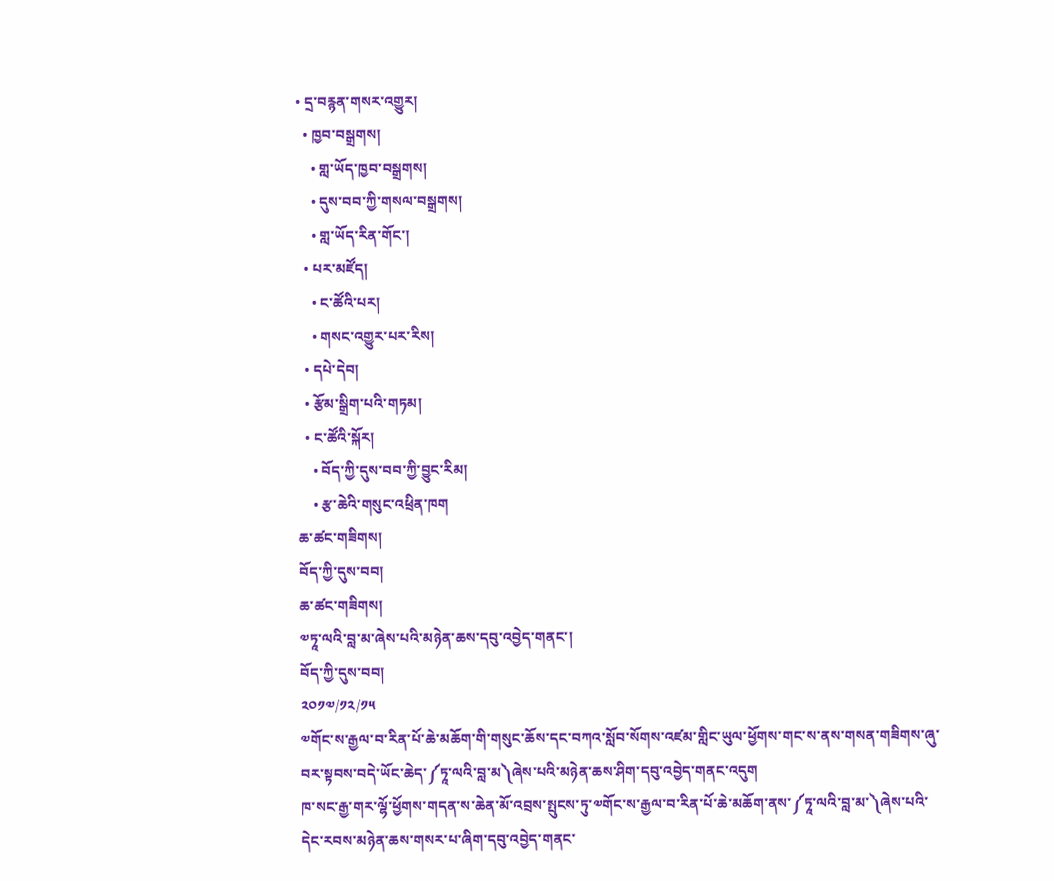• དྲ་བརྙན་གསར་འགྱུར།
  • ཁྱབ་བསྒྲགས།
    • གླ་ཡོད་ཁྱབ་བསྒྲགས།
    • དུས་བབ་ཀྱི་གསལ་བསྒྲགས།
    • གླ་ཡོད་རིན་གོང་།
  • པར་མཛོད།
    • ང་ཚོའི་པར།
    • གསང་འགྱུར་པར་རིས།
  • དཔེ་དེབ།
  • རྩོམ་སྒྲིག་པའི་གཏམ།
  • ང་ཚོའི་སྐོར།
    • བོད་ཀྱི་དུས་བབ་ཀྱི་བྱུང་རིམ།
    • རྩ་ཆེའི་གསུང་འཕྲིན་ཁག
ཆ་ཚང་གཟིགས།
བོད་ཀྱི་དུས་བབ།
ཆ་ཚང་གཟིགས།
༧ཏཱ་ལའི་བླ་མ་ཞེས་པའི་མཉེན་ཆས་དབུ་འབྱེད་གནང་།
བོད་ཀྱི་དུས་བབ།
༢༠༡༧/༡༢/༡༥
༧གོང་ས་རྒྱལ་བ་རིན་པོ་ཆེ་མཆོག་གི་གསུང་ཆོས་དང་བཀའ་སློབ་སོགས་འཛམ་གླིང་ཡུལ་ཕྱོགས་གང་ས་ནས་གསན་གཟིགས་ཞུ་བར་སྟབས་བདེ་ཡོང་ཆེད་༼ཏཱ་ལའི་བླ་མ༽ཞེས་པའི་མཉེན་ཆས་ཤིག་དབུ་འབྱེད་གནང་འདུག
ཁ་སང་རྒྱ་གར་ལྷོ་ཕྱོགས་གདན་ས་ཆེན་མོ་འབྲས་སྤུངས་ཏུ་༧གོང་ས་རྒྱལ་བ་རིན་པོ་ཆེ་མཆོག་ནས་༼ཏཱ་ལའི་བླ་མ་༽ཞེས་པའི་དེང་རབས་མཉེན་ཆས་གསར་པ་ཞིག་དབུ་འབྱེད་གནང་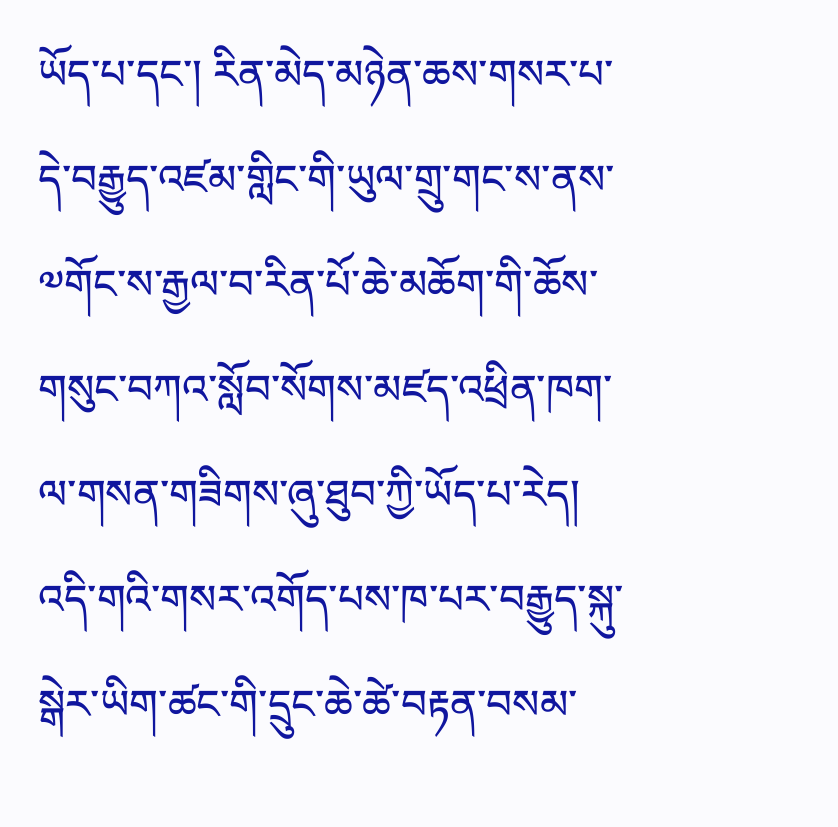ཡོད་པ་དང་། རིན་མེད་མཉེན་ཆས་གསར་པ་དེ་བརྒྱུད་འཛམ་གླིང་གི་ཡུལ་གྲུ་གང་ས་ནས་༧གོང་ས་རྒྱལ་བ་རིན་པོ་ཆེ་མཆོག་གི་ཆོས་གསུང་བཀའ་སློབ་སོགས་མཛད་འཕྲིན་ཁག་ལ་གསན་གཟིགས་ཞུ་ཐུབ་ཀྱི་ཡོད་པ་རེད།
འདི་གའི་གསར་འགོད་པས་ཁ་པར་བརྒྱུད་སྐུ་སྒེར་ཡིག་ཚང་གི་དྲུང་ཆེ་ཚེ་བརྟན་བསམ་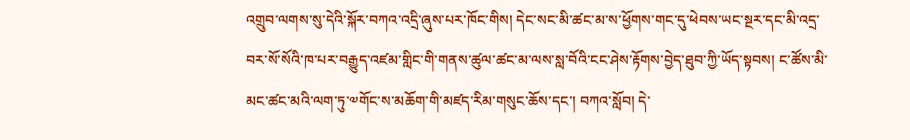འགྲུབ་ལགས་སུ་དེའི་སྐོར་བཀའ་འདྲི་ཞུས་པར་ཁོང་གིས། དེང་སང་མི་ཚང་མ་ས་ཕྱོགས་གང་དུ་ཕེབས་ཡང་སྔར་དང་མི་འདྲ་བར་སོ་སོའི་ཁ་པར་བརྒྱུད་འཛམ་གླིང་གི་གནས་ཚུལ་ཚང་མ་ལས་སླ་བོའི་ངང་ཤེས་རྟོགས་བྱེད་ཐུབ་ཀྱི་ཡོད་སྟབས། ང་ཚོས་མི་མང་ཚང་མའི་ལག་ཏུ་༧གོང་ས་མཆོག་གི་མཛད་རིམ་གསུང་ཆོས་དང་། བཀའ་སློབ། དེ་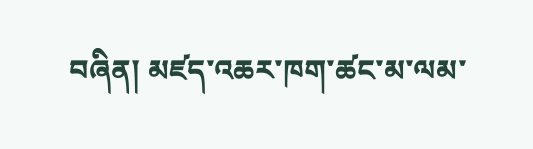བཞིན། མཛད་འཆར་ཁག་ཚང་མ་ལམ་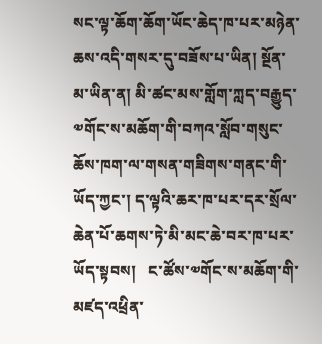སང་ལྟ་ཆོག་ཆོག་ཡོང་ཆེད་ཁ་པར་མཉེན་ཆས་འདི་གསར་དུ་བཟོས་པ་ཡིན། སྔོན་མ་ཡིན་ན། མི་ཚང་མས་གློག་ཀླད་བརྒྱུད་༧གོང་ས་མཆོག་གི་བཀའ་སློབ་གསུང་ཆོས་ཁག་ལ་གསན་གཟིགས་གནང་གི་ཡོད་ཀྱང་། ད་ལྟའི་ཆར་ཁ་པར་དར་སྲོལ་ཆེན་པོ་ཆགས་ཏེ་མི་མང་ཆེ་བར་ཁ་པར་ཡོད་སྟབས།   ང་ཚོས་༧གོང་ས་མཆོག་གི་མཛད་འཕྲིན་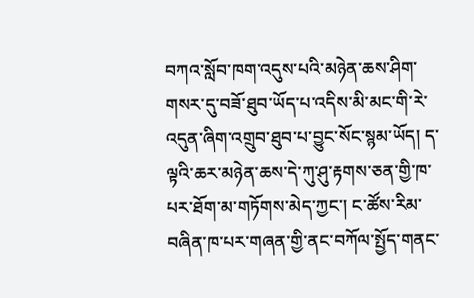བཀའ་སློབ་ཁག་འདུས་པའི་མཉེན་ཆས་ཤིག་གསར་དུ་བཟོ་ཐུབ་ཡོད་པ་འདིས་མི་མང་གི་རེ་འདུན་ཞིག་འགྲུབ་ཐུབ་པ་བྱུང་སོང་སྙམ་ཡོད། ད་ལྟའི་ཆར་མཉེན་ཆས་དེ་ཀུ་ཤུ་རྟགས་ཅན་གྱི་ཁ་པར་ཐོག་མ་གཏོགས་མེད་ཀྱང་། ང་ཚོས་རིམ་བཞིན་ཁ་པར་གཞན་གྱི་ནང་བཀོལ་སྤྱོད་གནང་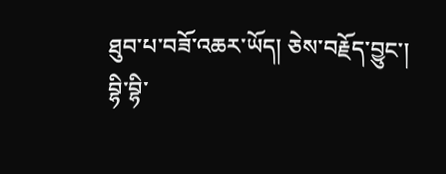ཐུབ་པ་བཟོ་འཆར་ཡོད། ཅེས་བརྗོད་བྱུང་།
བྷི་བྷི་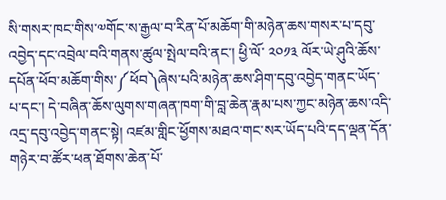སི་གསར་ཁང་གིས་༧གོང་ས་རྒྱལ་བ་རིན་པོ་མཆོག་གི་མཉེན་ཆས་གསར་པ་དབུ་འབྱེད་དང་འབྲེལ་བའི་གནས་ཚུལ་སྤེལ་བའི་ནང་། ཕྱི་ལོ་ ༢༠༡༣ ལོར་ཡེ་ཤུའི་ཆོས་དཔོན་ཕོབ་མཆོག་གིས་༼ཕོབ༽ཞེས་པའི་མཉེན་ཆས་ཤིག་དབུ་འབྱེད་གནང་ཡོད་པ་དང་། དེ་བཞིན་ཆོས་ལུགས་གཞན་ཁག་གི་བླ་ཆེན་རྣམ་པས་ཀྱང་མཉེན་ཆས་འདི་འདྲ་དབུ་འབྱེད་གནང་སྟེ། འཛམ་གླིང་ཕྱོགས་མཐའ་གང་སར་ཡོད་པའི་དད་ལྡན་དོན་གཉེར་བ་ཚོར་ཕན་ཐོགས་ཆེན་པོ་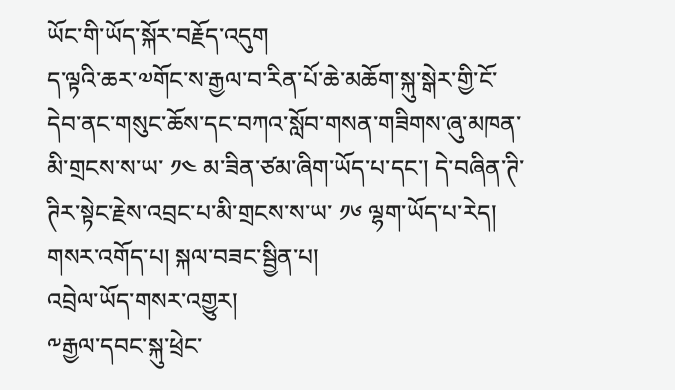ཡོང་གི་ཡོད་སྐོར་བརྗོད་འདུག
ད་ལྟའི་ཆར་༧གོང་ས་རྒྱལ་བ་རིན་པོ་ཆེ་མཆོག་སྐུ་སྒེར་གྱི་ངོ་དེབ་ནང་གསུང་ཆོས་དང་བཀའ་སློབ་གསན་གཟིགས་ཞུ་མཁན་མི་གྲངས་ས་ཡ་ ༡༤ མ་ཟིན་ཙམ་ཞིག་ཡོད་པ་དང་། དེ་བཞིན་ཊི་ཊིར་སྟེང་རྗེས་འབྲང་པ་མི་གྲངས་ས་ཡ་ ༡༦ ལྷག་ཡོད་པ་རེད།
གསར་འགོད་པ། སྐལ་བཟང་སྦྱིན་པ།
འབྲེལ་ཡོད་གསར་འགྱུར།
༸རྒྱལ་དབང་སྐུ་ཕྲེང་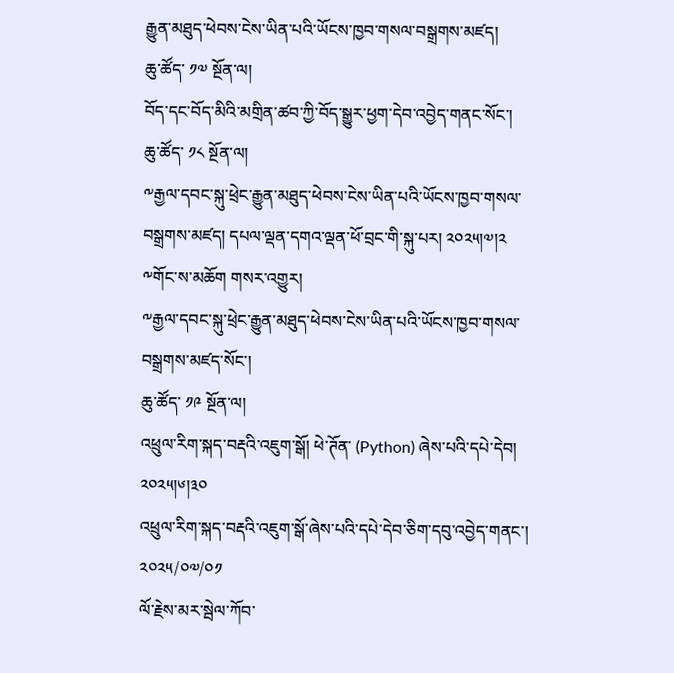རྒྱུན་མཐུད་ཕེབས་ངེས་ཡིན་པའི་ཡོངས་ཁྱབ་གསལ་བསྒྲགས་མཛད།
ཆུ་ཚོད་ ༡༧ སྔོན་ལ།
བོད་དང་བོད་མིའི་མགྲིན་ཚབ་ཀྱི་བོད་སྒྱུར་ཕྱག་དེབ་འབྱེད་གནང་སོང་།
ཆུ་ཚོད་ ༡༨ སྔོན་ལ།
༸རྒྱལ་དབང་སྐུ་ཕྲེང་རྒྱུན་མཐུད་ཕེབས་ངེས་ཡིན་པའི་ཡོངས་ཁྱབ་གསལ་བསྒྲགས་མཛད། དཔལ་ལྡན་དགའ་ལྡན་ཕོ་བྲང་གི་སྐུ་པར། ༢༠༢༥།༧།༢
༸གོང་ས་མཆོག གསར་འགྱུར།
༸རྒྱལ་དབང་སྐུ་ཕྲེང་རྒྱུན་མཐུད་ཕེབས་ངེས་ཡིན་པའི་ཡོངས་ཁྱབ་གསལ་བསྒྲགས་མཛད་སོང་།
ཆུ་ཚོད་ ༡༩ སྔོན་ལ།
འཕྲུལ་རིག་སྐད་བརྡའི་འཇུག་སྒོ། ཕེ་ཊོན་ (Python) ཞེས་པའི་དཔེ་དེབ། ༢༠༢༥།༦།༣༠
འཕྲུལ་རིག་སྐད་བརྡའི་འཇུག་སྒོ་ཞེས་པའི་དཔེ་དེབ་ཅིག་དབུ་འབྱེད་གནང་།
༢༠༢༥/༠༧/༠༡
ལོ་རྗེས་མར་སྦེལ་ཀོབ་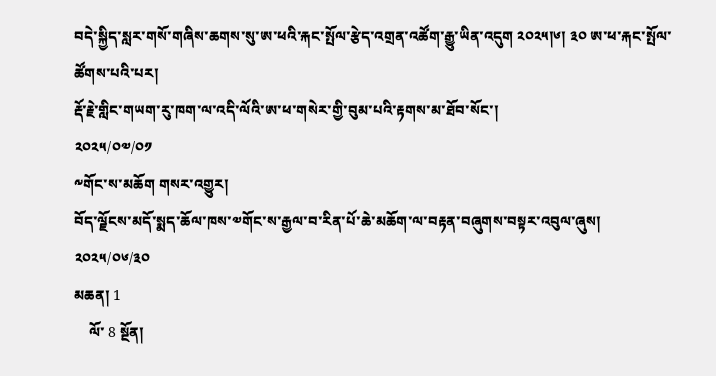བདེ་སྐྱིད་སླར་གསོ་གཞིས་ཆགས་སུ་ཨ་ཕའི་རྐང་སྤོལ་རྩེད་འགྲན་འཚོག་རྒྱུ་ཡིན་འདུག ༢༠༢༥།༦། ༣༠ ཨ་ཕ་རྐང་སྤོལ་ཚོགས་པའི་པར།
རྡོ་རྗེ་གླིང་གཡག་རུ་ཁག་ལ་འདི་ལོའི་ཨ་ཕ་གསེར་གྱི་བུམ་པའི་རྟགས་མ་ཐོབ་སོང་།
༢༠༢༥/༠༧/༠༡
༸གོང་ས་མཆོག གསར་འགྱུར།
བོད་ལྗོངས་མདོ་སྨད་ཆོལ་ཁས་༧གོང་ས་རྒྱལ་བ་རིན་པོ་ཆེ་མཆོག་ལ་བརྟན་བཞུགས་བསྟར་འབུལ་ཞུས།
༢༠༢༥/༠༦/༣༠
མཆན། 1
    ལོ་ 8 སྔོན།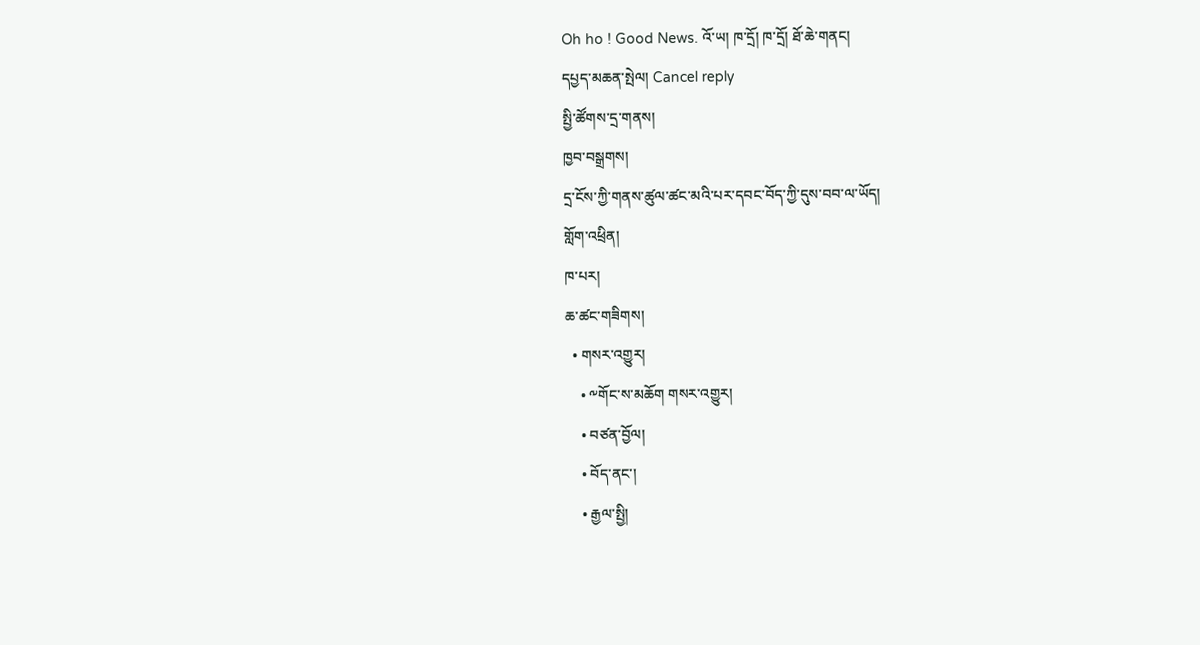Oh ho ! Good News. འོ་ཡ། ཁ་དྲོ། ཁ་དྲོ། ཐོ་ཆེ་གནང།
དཔྱད་མཆན་སྤེལ། Cancel reply
སྤྱི་ཚོགས་དྲ་གནས།
ཁྱབ་བསྒྲགས།
དྲ་ངོས་ཀྱི་གནས་ཚུལ་ཚང་མའི་པར་དབང་བོད་ཀྱི་དུས་བབ་ལ་ཡོད།
གློག་འཕྲིན།
ཁ་པར།
ཆ་ཚང་གཟིགས།
  • གསར་འགྱུར།
    • ༸གོང་ས་མཆོག གསར་འགྱུར།
    • བཙན་བྱོལ།
    • བོད་ནང་།
    • རྒྱལ་སྤྱི།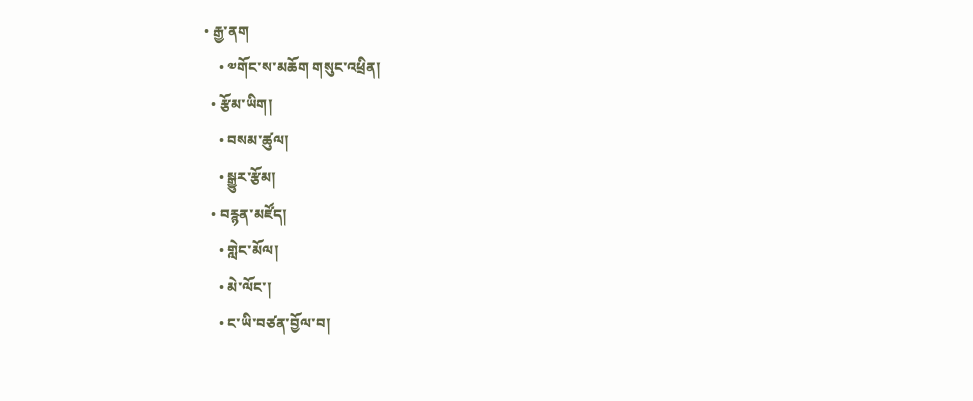• རྒྱ་ནག
    • ༧གོང་ས་མཆོག གསུང་འཕྲིན།
  • རྩོམ་ཡིག།
    • བསམ་ཚུལ།
    • སྒྱུར་རྩོམ།
  • བརྙན་མཛོད།
    • གླེང་མོལ།
    • མེ་ལོང་།
    • ང་ཡི་བཙན་བྱོལ་བ།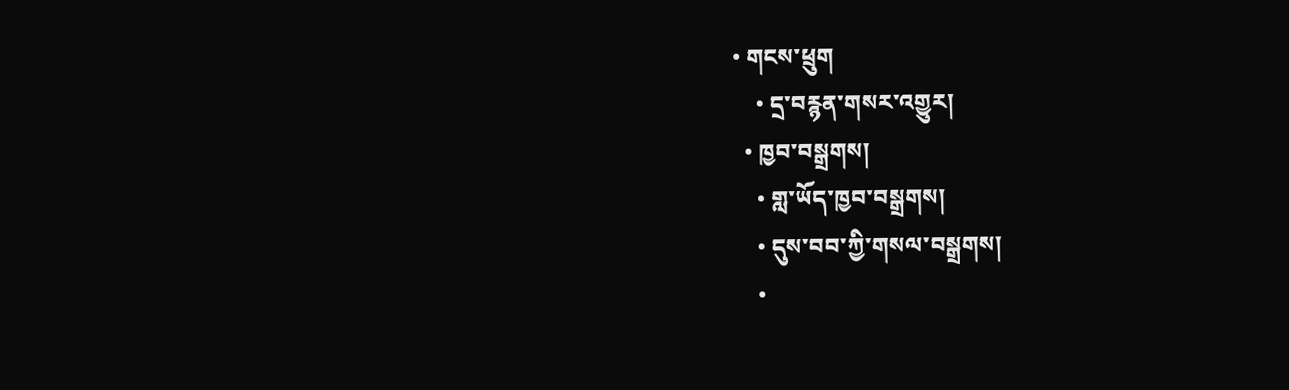• གངས་ཕྲུག
    • དྲ་བརྙན་གསར་འགྱུར།
  • ཁྱབ་བསྒྲགས།
    • གླ་ཡོད་ཁྱབ་བསྒྲགས།
    • དུས་བབ་ཀྱི་གསལ་བསྒྲགས།
    •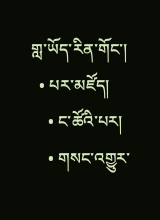གླ་ཡོད་རིན་གོང་།
  • པར་མཛོད།
    • ང་ཚོའི་པར།
    • གསང་འགྱུར་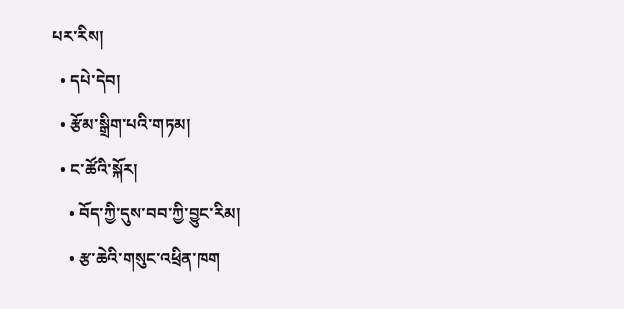པར་རིས།
  • དཔེ་དེབ།
  • རྩོམ་སྒྲིག་པའི་གཏམ།
  • ང་ཚོའི་སྐོར།
    • བོད་ཀྱི་དུས་བབ་ཀྱི་བྱུང་རིམ།
    • རྩ་ཆེའི་གསུང་འཕྲིན་ཁག